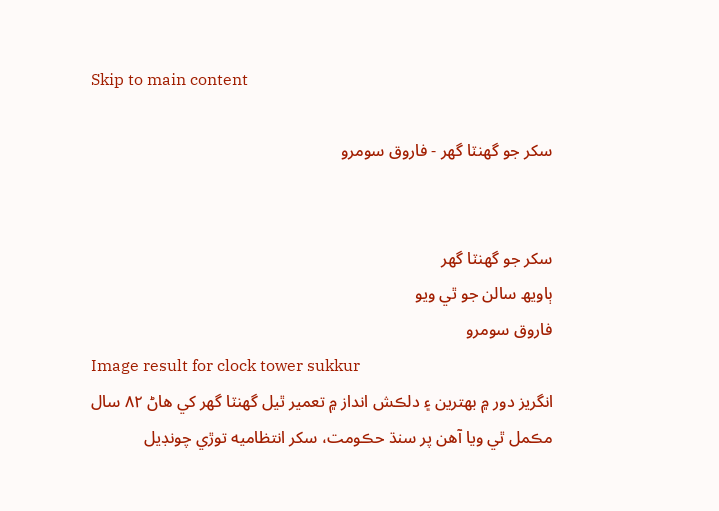Skip to main content

سکر جو گھنٽا گھر - فاروق سومرو


سکر جو گھنٽا گھر
ٻاويھ سالن جو ٿي ويو
فاروق سومرو
Image result for clock tower sukkur
انگريز دور ۾ بهترين ۽ دلڪش انداز ۾ تعمير ٿيل گهنٽا گهر کي هاڻ ۸۲ سال مڪمل ٿي ويا آهن پر سنڌ حڪومت، سکر انتظاميه توڙي چونڊيل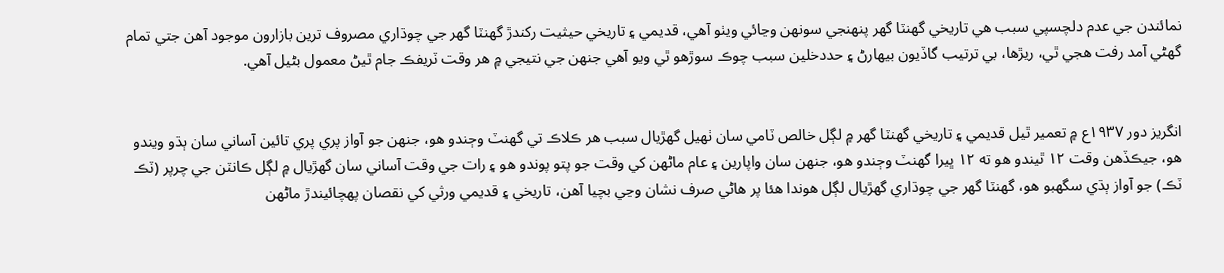نمائندن جي عدم دلچسپي سبب هي تاريخي گهنٽا گهر پنهنجي سونهن وڃائي ويٺو آهي، قديمي ۽ تاريخي حيثيت رکندڙ گهنٽا گهر جي چوڌاري مصروف ترين بازارون موجود آهن جتي تمام گهڻي آمد رفت هجي ٿي، ريڙها، بي ترتيب گاڏيون بيهارڻ ۽ حددخلين سبب چوڪ سوڙهو ٿي ويو آهي جنهن جي نتيجي ۾ هر وقت ٽريفڪ جام ٿيڻ معمول بڻيل آهي.


انگريز دور ۱۹۳۷ع ۾ تعمير ٿيل قديمي ۽ تاريخي گهنٽا گهر ۾ لڳل خالص ٽامي سان ٺهيل گهڙيال سبب هر ڪلاڪ تي گهنٽ وڄندو هو، جنهن جو آواز پري پري تائين آساني سان ٻڌو ويندو هو، جيڪڏهن وقت ۱۲ ٿيندو هو ته ۱۲ ڀيرا گهنٽ وڄندو هو، جنهن سان واپارين ۽ عام ماڻهن کي وقت جو پتو پوندو هو ۽ رات جي وقت آساني سان گهڙيال ۾ لڳل ڪانٽن جي چرپر (ٽڪ ٽڪ) جو آواز ٻڌي سگهبو هو، گهنٽا گهر جي چوڌاري گهڙيال لڳل هوندا هئا پر هاڻي صرف نشان وڃي بچيا آهن، تاريخي ۽ قديمي ورثي کي نقصان پهچائيندڙ ماڻهن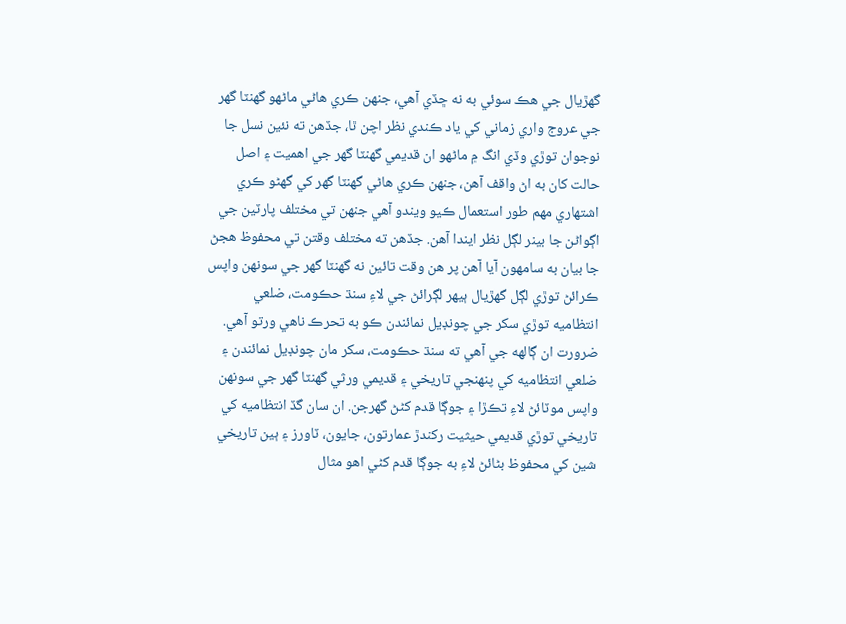گهڙيال جي هڪ سوئي به نه ڇڏي آهي، جنهن ڪري هاڻي ماڻهو گهنٽا گهر جي عروج واري زماني کي ياد ڪندي نظر اچن ٿا، جڏهن ته نئين نسل جا نوجوان توڙي وڏي انگ ۾ ماڻهو ان قديمي گهنٽا گهر جي اهميت ۽ اصل حالت کان به اڻ واقف آهن، جنهن ڪري هاڻي گهنٽا گهر کي گهڻو ڪري اشتهاري مهم طور استعمال ڪيو ويندو آهي جنهن تي مختلف پارٽين جي اڳواڻن جا بينر لڳل نظر ايندا آهن. جڏهن ته مختلف وقتن تي محفوظ هجڻ جا بيان به سامهون آيا آهن پر هن وقت تائين نه گهنٽا گهر جي سونهن واپس ڪرائڻ توڙي لڳل گهڙيال ٻيهر لڳرائڻ جي لاءِ سنڌ حڪومت، ضلعي انتظاميه توڙي سکر جي چونڊيل نمائندن ڪو به تحرڪ ناهي ورتو آهي.
ضرورت ان ڳالهه جي آهي ته سنڌ حڪومت، سکر مان چونڊيل نمائندن ۽ ضلعي انتظاميه کي پنهنجي تاريخي ۽ قديمي ورثي گهنٽا گهر جي سونهن واپس موٽائڻ لاءِ تڪڙا ۽ جوڳا قدم کڻڻ گهرجن. ان سان گڏ انتظاميه کي تاريخي توڙي قديمي حيثيت رکندڙ عمارتون، جايون، ٽاورز ۽ ٻين تاريخي شين کي محفوظ بڻائڻ لاءِ به جوڳا قدم کڻي اهو مثال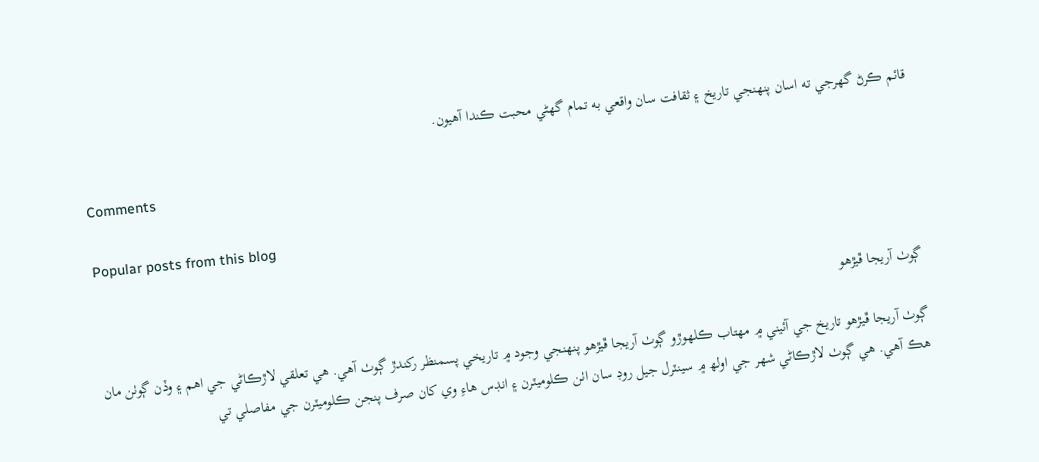قائم ڪرڻ گهرجي ته اسان پنهنجي تاريخ ۽ ثقافت سان واقعي به تمام گهڻي محبت ڪندا آهيون.

Comments

Popular posts from this blog

ڳوٺ آريجا ڦيڙھو

ڳوٺ آريجا ڦيڙھو تاريخ جي آئيني ۾ مھتاب ڪلھوڙو ڳوٺ آريجا ڦيڙھو پنھنجي وجود ۾ تاريخي پسمنظر رکندڙ ڳوٺ آهي. هي تعلقي لاڙڪاڻي جي اهم ۽ وڏن ڳوٺن مان هڪ آهي. هي ڳوٺ لاڙڪاڻي شھر جي اولھ ۾ سينٽرل جيل روڊ سان اٺن ڪلوميٽرن ۽ انڊس هاءِ وي کان صرف پنجن ڪلوميٽرن جي مفاصلي تي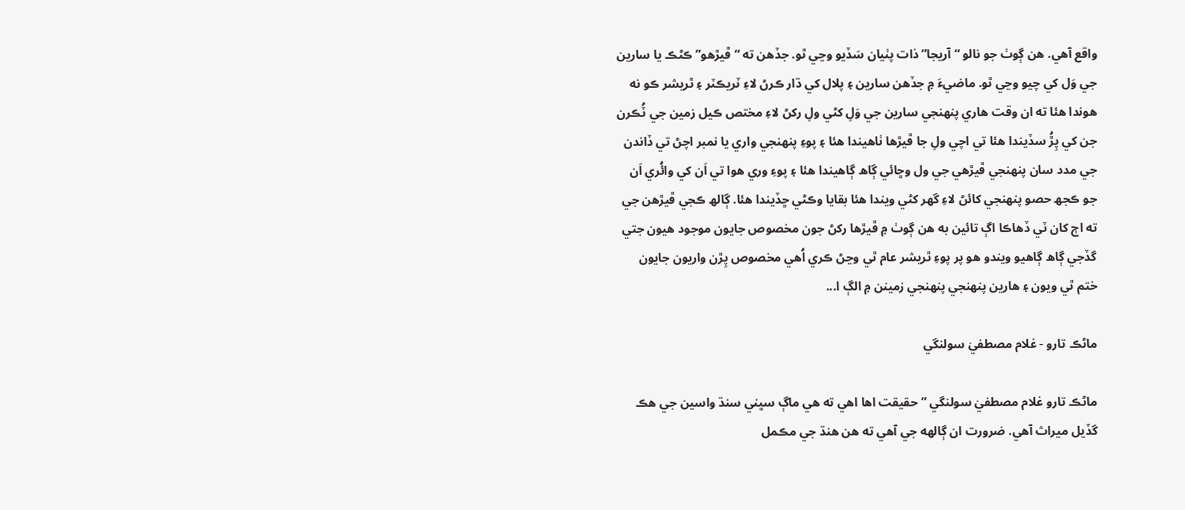واقع آهي. هن ڳوٺ جو نالو “آريجا” ذات پٺيان سَڏيو وڃي ٿو. جڏهن ته “ڦيڙهو” ڪڻڪ يا سارين جي وَل کي چيو وڃي ٿو. ماضيءَ ۾ جڏهن سارين ۽ پلال کي ڌار ڪرڻ لاءِ ٽريڪٽر ۽ ٿريشر ڪو نه هوندا هئا ته ان وقت ھاري پنھنجي سارين جي وَلِ کڻي ولِ رکڻ لاءِ مختص ڪيل زمين جي ٽُڪرن جن کي پِڙُ سڏيندا هئا تي اچي ولِ جا ڦيڙها ٺاهيندا هئا ۽ پوءِ پنھنجي واري يا نمبر اچڻ تي ڏاندن جي مدد سان پنھنجي ڦيڙھي جي ول وڇائي ڳاھ ڳاهيندا هئا ۽ پوءِ وري هوا تي اَن کي وائُري اَن جو ڪجھ حصو پنهنجي کائڻ لاءِ گهر کڻي ويندا هئا بقايا وڪڻي ڇڏيندا هئا. ڳالھ ڪجي ڦيڙهن جي ته اڄ کان ٽي ڏهاڪا اڳ تائين به هن ڳوٺ ۾ ڦيڙها رکڻ جون مخصوص جايون موجود هيون جتي گڏجي ڳاھ ڳاهيو ويندو هو پر پوءِ ٿريشر عام ٿي وڃڻ ڪري اُهي مخصوص پِڙن واريون جايون ختم ٿي ويون ۽ هارين پنهنجي پنهنجي زمينن ۾ الڳ ا...

ماڻڪ تارو - غلام مصطفيٰ سولنگي

ماڻڪ تارو غلام مصطفيٰ سولنگي ”حقيقت اها اهي ته هي ماڳ سڀني سنڌ واسين جي هڪ گڏيل ميراث آهي. ضرورت ان ڳالهه جي آهي ته هن هنڌ جي مڪمل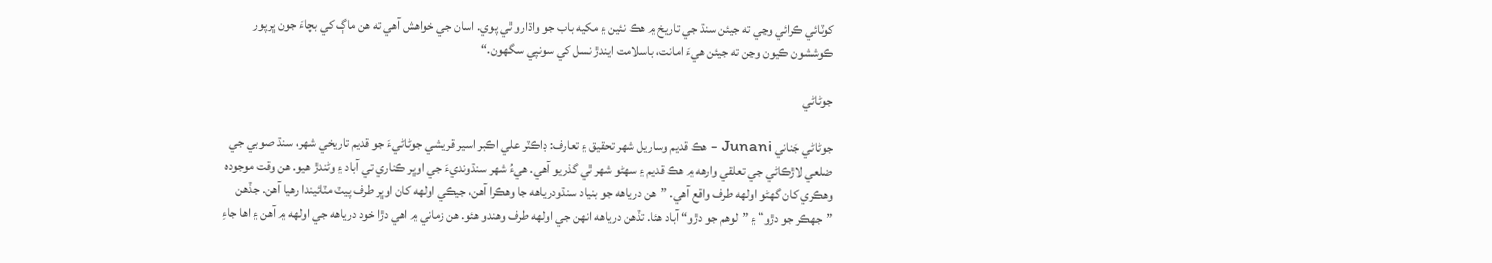کوٽائي ڪرائي وڃي ته جيئن سنڌ جي تاريخ ۾ هڪ نئين ۽ مکيه باب جو واڌارو ٿي پوي. اسان جي خواهش آهي ته هن ماڳ کي بچاءَ جون ڀرپور ڪوششون ڪيون وڃن ته جيئن هيءَ امانت، باسلامت ايندڙ نسل کي سونپي سگهون.“

جوڻاڻي

جوڻاڻي جَناني Junani - هڪ قديم وساريل شهر تحقيق ۽ تعارف: ڊاڪٽر علي اڪبر اسير قريشي جوڻاڻيءَ جو قديم تاريخي شهر، سنڌ صوبي جي ضلعي لاڙڪاڻي جي تعلقي وارهه ۾ هڪ قديم ۽ سهڻو شهر ٿي گذريو آهي. هيءُ شهر سنڌونديءَ جي اوڀر ڪناري تي آباد ۽ وڻندڙ هيو. هن وقت موجوده وهڪري کان گهڻو اولهه طرف واقع آهي. ”هن درياهه جو بنياد سنڌودرياهه جا وهڪرا آهن، جيڪي اولهه کان اوڀر طرف پيٽ مٽائيندا رهيا آهن. جڏهن ”جهڪر جو دڙو“ ۽ ”لوهم جو دڙو“ آباد هئا. تڏهن درياهه انهن جي اولهه طرف وهندو هئو. هن زماني ۾ اهي دڙا خود درياهه جي اولهه ۾ آهن ۽ اها جاءِ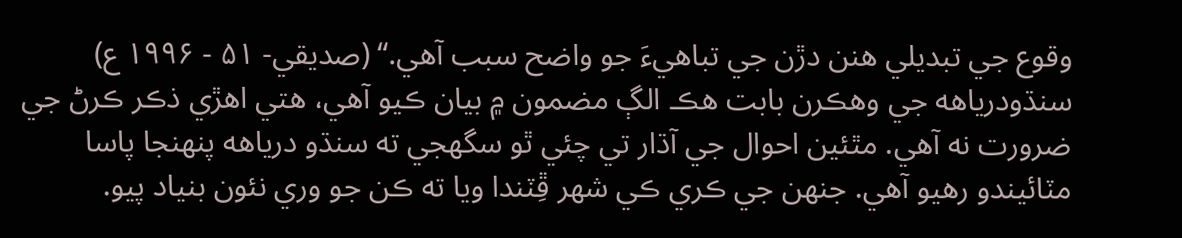وقوع جي تبديلي هنن دڙن جي تباهيءَ جو واضح سبب آهي.“ (صديقي- ۵۱ - ۱۹۹۶ ع) سنڌودرياهه جي وهڪرن بابت هڪ الڳ مضمون ۾ بيان ڪيو آهي، هتي اهڙي ذڪر ڪرڻ جي ضرورت نه آهي. مٿئين احوال جي آڌار تي چئي ٿو سگهجي ته سنڌو درياهه پنهنجا پاسا مٽائيندو رهيو آهي. جنهن جي ڪري ڪي شهر ڦِٽندا ويا ته ڪن جو وري نئون بنياد پيو.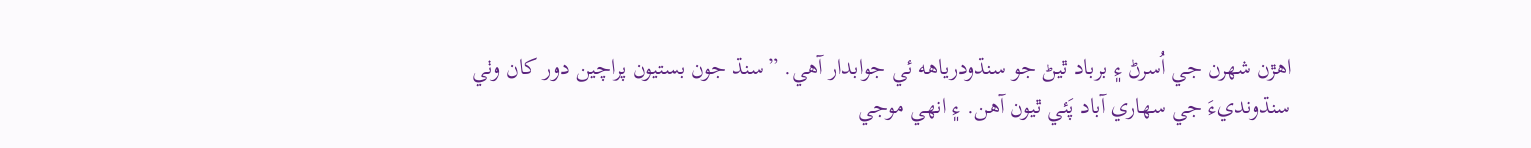اهڙن شهرن جي اُسرڻ ۽ برباد ٿيڻ جو سنڌودرياهه ئي جوابدار آهي. ”سنڌ جون بستيون پراچين دور کان وٺي سنڌونديءَ جي سهاري آباد پَئي ٿيون آهن. ۽ انهي موجي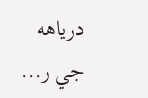درياهه جي ر...